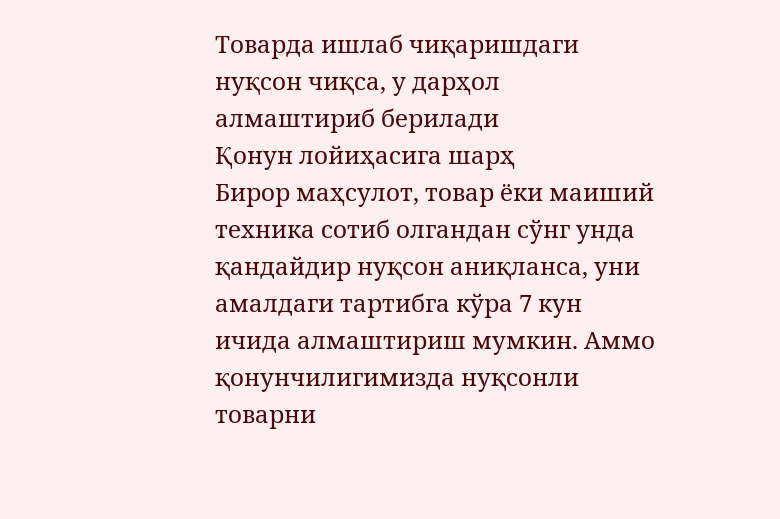Товарда ишлаб чиқаришдаги нуқсон чиқса, у дарҳол алмаштириб берилади
Қонун лойиҳасига шарҳ
Бирор маҳсулот, товар ёки маиший техника сотиб олгандан сўнг унда қандайдир нуқсон аниқланса, уни амалдаги тартибга кўра 7 кун ичида алмаштириш мумкин. Аммо қонунчилигимизда нуқсонли товарни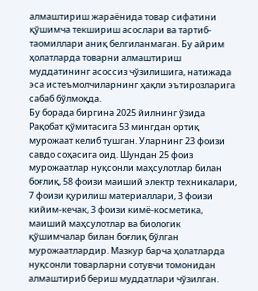алмаштириш жараёнида товар сифатини қўшимча текшириш асослари ва тартиб-таомиллари аниқ белгиланмаган. Бу айрим ҳолатларда товарни алмаштириш муддатининг асоссиз чўзилишига, натижада эса истеъмолчиларнинг ҳақли эътирозларига сабаб бўлмоқда.
Бу борада биргина 2025 йилнинг ўзида Рақобат қўмитасига 53 мингдан ортиқ мурожаат келиб тушган. Уларнинг 23 фоизи савдо соҳасига оид. Шундан 25 фоиз мурожаатлар нуқсонли маҳсулотлар билан боғлиқ, 58 фоизи маиший электр техникалари, 7 фоизи қурилиш материаллари, 3 фоизи кийим-кечак, 3 фоизи кимё-косметика, маиший маҳсулотлар ва биологик қўшимчалар билан боғлиқ бўлган мурожаатлардир. Мазкур барча ҳолатларда нуқсонли товарларни сотувчи томонидан алмаштириб бериш муддатлари чўзилган.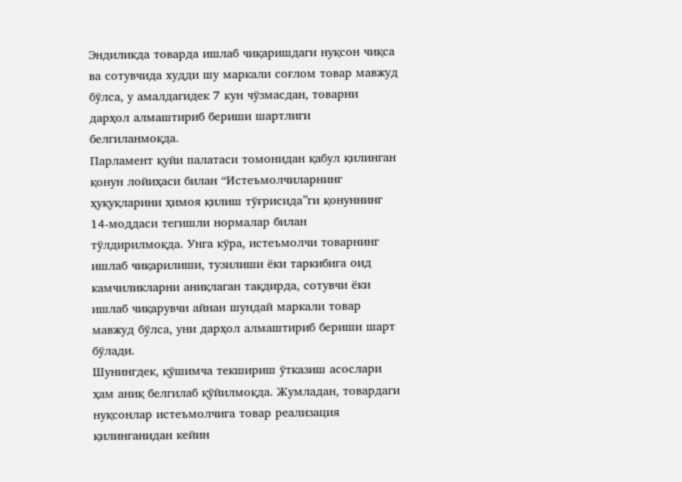Эндиликда товарда ишлаб чиқаришдаги нуқсон чиқса ва сотувчида худди шу маркали соғлом товар мавжуд бўлса, у амалдагидек 7 кун чўзмасдан, товарни дарҳол алмаштириб бериши шартлиги белгиланмоқда.
Парламент қуйи палатаси томонидан қабул қилинган қонун лойиҳаси билан “Истеъмолчиларнинг ҳуқуқларини ҳимоя қилиш тўғрисида”ги қонуннинг 14-моддаси тегишли нормалар билан тўлдирилмоқда. Унга кўра, истеъмолчи товарнинг ишлаб чиқарилиши, тузилиши ёки таркибига оид камчиликларни аниқлаган тақдирда, сотувчи ёки ишлаб чиқарувчи айнан шундай маркали товар мавжуд бўлса, уни дарҳол алмаштириб бериши шарт бўлади.
Шунингдек, қўшимча текшириш ўтказиш асослари ҳам аниқ белгилаб қўйилмоқда. Жумладан, товардаги нуқсонлар истеъмолчига товар реализация қилинганидан кейин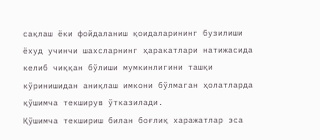сақлаш ёки фойдаланиш қоидаларининг бузилиши ёхуд учинчи шахсларнинг ҳаракатлари натижасида келиб чиққан бўлиши мумкинлигини ташқи кўринишидан аниқлаш имкони бўлмаган ҳолатларда қўшимча текширув ўтказилади.
Қўшимча текшириш билан боғлиқ харажатлар эса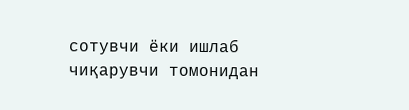сотувчи ёки ишлаб чиқарувчи томонидан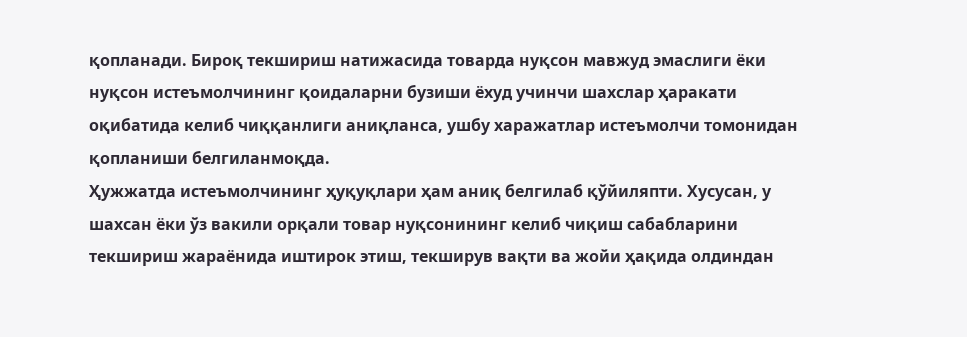қопланади. Бироқ текшириш натижасида товарда нуқсон мавжуд эмаслиги ёки нуқсон истеъмолчининг қоидаларни бузиши ёхуд учинчи шахслар ҳаракати оқибатида келиб чиққанлиги аниқланса, ушбу харажатлар истеъмолчи томонидан қопланиши белгиланмоқда.
Ҳужжатда истеъмолчининг ҳуқуқлари ҳам аниқ белгилаб қўйиляпти. Хусусан, у шахсан ёки ўз вакили орқали товар нуқсонининг келиб чиқиш сабабларини текшириш жараёнида иштирок этиш, текширув вақти ва жойи ҳақида олдиндан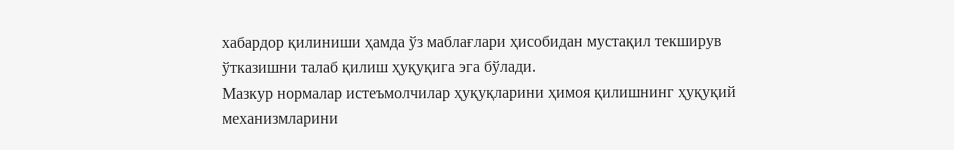хабардор қилиниши ҳамда ўз маблағлари ҳисобидан мустақил текширув ўтказишни талаб қилиш ҳуқуқига эга бўлади.
Мазкур нормалар истеъмолчилар ҳуқуқларини ҳимоя қилишнинг ҳуқуқий механизмларини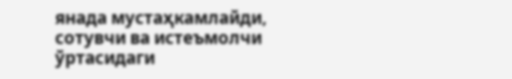янада мустаҳкамлайди, сотувчи ва истеъмолчи ўртасидаги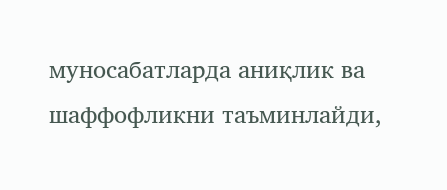муносабатларда аниқлик ва шаффофликни таъминлайди,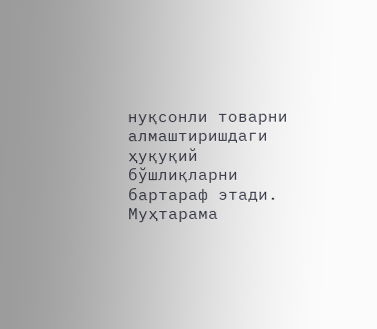нуқсонли товарни алмаштиришдаги ҳуқуқий бўшлиқларни бартараф этади.
Муҳтарама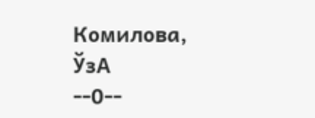Комилова,
ЎзА
--0--